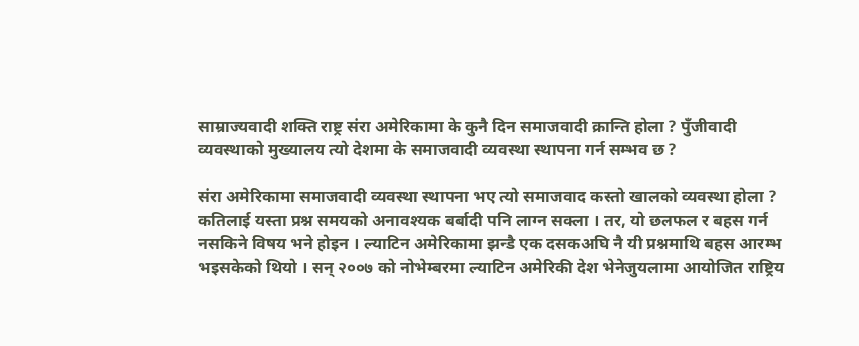साम्राज्यवादी शक्ति राष्ट्र संरा अमेरिकामा के कुनै दिन समाजवादी क्रान्ति होला ? पुँजीवादी व्यवस्थाको मुख्यालय त्यो देशमा के समाजवादी व्यवस्था स्थापना गर्न सम्भव छ ?

संरा अमेरिकामा समाजवादी व्यवस्था स्थापना भए त्यो समाजवाद कस्तो खालको व्यवस्था होला ? कतिलाई यस्ता प्रश्न समयको अनावश्यक बर्बादी पनि लाग्न सक्ला । तर, यो छलफल र बहस गर्न नसकिने विषय भने होइन । ल्याटिन अमेरिकामा झन्डै एक दसकअघि नै यी प्रश्नमाथि बहस आरम्भ भइसकेको थियो । सन् २००७ को नोभेम्बरमा ल्याटिन अमेरिकी देश भेनेजुयलामा आयोजित राष्ट्रिय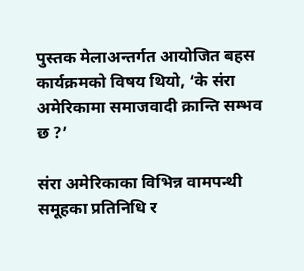पुस्तक मेलाअन्तर्गत आयोजित बहस कार्यक्रमको विषय थियो, ‘के संरा अमेरिकामा समाजवादी क्रान्ति सम्भव छ ?’

संरा अमेरिकाका विभिन्न वामपन्थी समूहका प्रतिनिधि र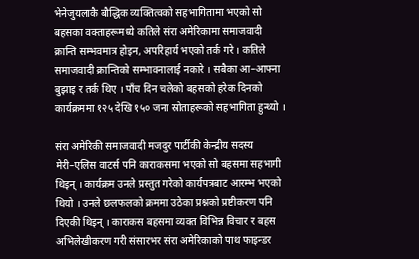भेनेजुयलाकै बौद्धिक व्यक्तित्वको सहभागितामा भएको सो बहसका वक्ताहरूमध्ये कतिले संरा अमेरिकामा समाजवादी क्रान्ति सम्भवमात्र होइन, अपरिहार्य भएको तर्क गरे । कतिले समाजवादी क्रान्तिको सम्भावनालाई नकारे । सबैका आ–आफ्ना बुझाइ र तर्क थिए । पाँच दिन चलेको बहसको हरेक दिनको कार्यक्रममा १२५ देखि १५० जना स्रोताहरूको सहभागिता हुन्थ्यो ।

संरा अमेरिकी समाजवादी मजदुर पार्टीकी केन्द्रीय सदस्य मेरी–एलिस वाटर्स पनि काराकसमा भएको सो बहसमा सहभागी थिइन् । कार्यक्रम उनले प्रस्तुत गरेको कार्यपत्रबाट आरम्भ भएको थियो । उनले छलफलको क्रममा उठेका प्रश्नको प्रष्टीकरण पनि दिएकी थिइन् । काराकस बहसमा व्यक्त विभिन्न विचार र बहस अभिलेखीकरण गरी संसारभर संरा अमेरिकाको पाथ फाइन्डर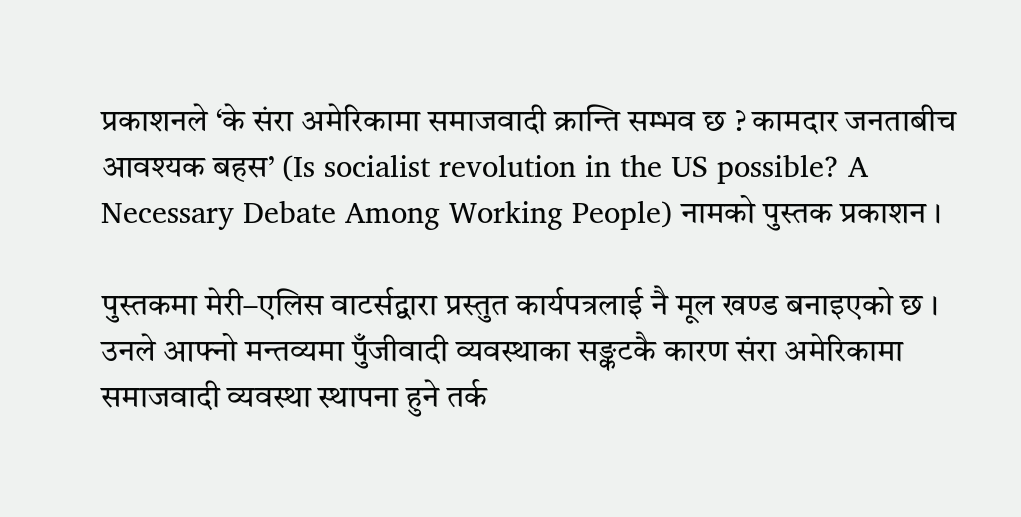प्रकाशनले ‘के संरा अमेरिकामा समाजवादी क्रान्ति सम्भव छ ? कामदार जनताबीच आवश्यक बहस’ (Is socialist revolution in the US possible? A Necessary Debate Among Working People) नामको पुस्तक प्रकाशन ।

पुस्तकमा मेरी–एलिस वाटर्सद्वारा प्रस्तुत कार्यपत्रलाई नै मूल खण्ड बनाइएको छ । उनले आफ्नो मन्तव्यमा पुँजीवादी व्यवस्थाका सङ्कटकै कारण संरा अमेरिकामा समाजवादी व्यवस्था स्थापना हुने तर्क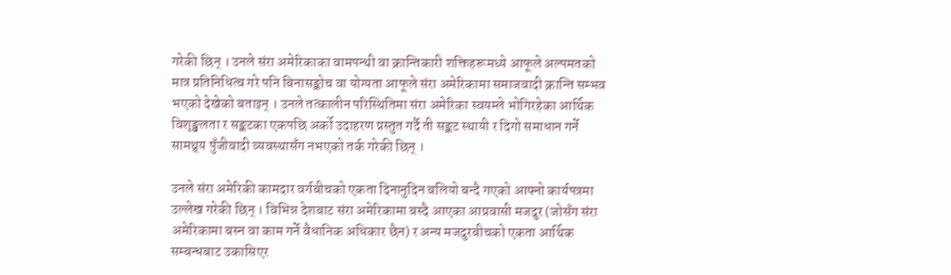गरेकी छिन् । उनले संरा अमेरिकाका वामपन्थी वा क्रान्तिकारी शक्तिहरूमध्ये आफूले अल्पमतको मात्र प्रतिनिधित्व गरे पनि बिनासङ्कोच वा योग्यता आफूले संरा अमेरिकामा समाजवादी क्रान्ति सम्भव भएको देखेको बताइन् । उनले तत्कालीन परिस्थितिमा संरा अमेरिका स्वयम्ले भोगिरहेका आर्थिक विशृङ्खलता र सङ्कटका एकपछि अर्को उदाहरण प्रस्तुत गर्दै ती सङ्कट स्थायी र दिगो समाधान गर्ने सामथ्र्य पुँजीवादी व्यवस्थासँग नभएको तर्क गरेकी छिन् ।

उनले संरा अमेरिकी कामदार वर्गबीचको एकता दिनानुदिन बलियो बन्दै गएको आफ्नो कार्यपत्रमा उल्लेख गरेकी छिन् । विभिन्न देशबाट संरा अमेरिकामा बस्दै आएका आप्रवासी मजदुर (जोसँग संरा अमेरिकामा बस्न वा काम गर्ने वैधानिक अधिकार छैन) र अन्य मजदुरबीचको एकता आर्थिक सम्बन्धबाट उकासिएर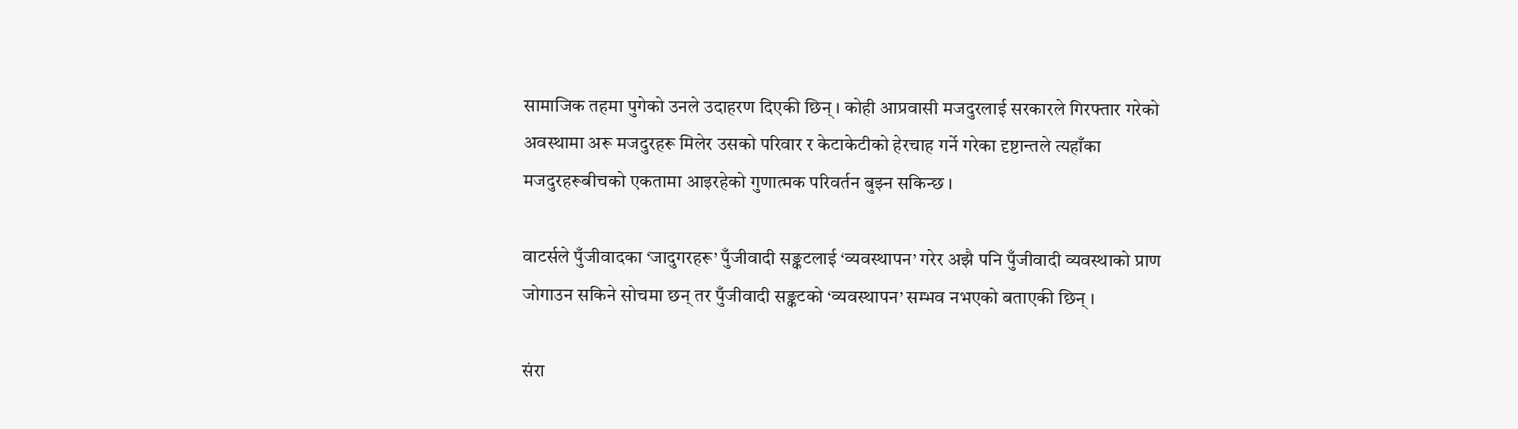सामाजिक तहमा पुगेको उनले उदाहरण दिएकी छिन् । कोही आप्रवासी मजदुरलाई सरकारले गिरफ्तार गरेको अवस्थामा अरू मजदुरहरू मिलेर उसको परिवार र केटाकेटीको हेरचाह गर्ने गरेका दृष्टान्तले त्यहाँका मजदुरहरूबीचको एकतामा आइरहेको गुणात्मक परिवर्तन बुझ्न सकिन्छ ।

वाटर्सले पुँजीवादका ‘जादुगरहरू’ पुँजीवादी सङ्कटलाई ‘व्यवस्थापन’ गरेर अझै पनि पुँजीवादी व्यवस्थाको प्राण जोगाउन सकिने सोचमा छन् तर पुँजीवादी सङ्कटको ‘व्यवस्थापन’ सम्भव नभएको बताएकी छिन् ।

संरा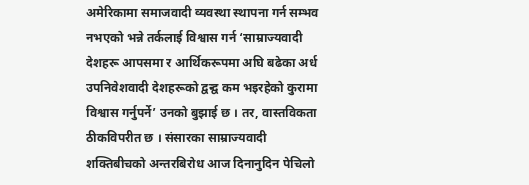अमेरिकामा समाजवादी व्यवस्था स्थापना गर्न सम्भव नभएको भन्ने तर्कलाई विश्वास गर्न ‘साम्राज्यवादी देशहरू आपसमा र आर्थिकरूपमा अघि बढेका अर्ध उपनिवेशवादी देशहरूको द्वन्द्व कम भइरहेको कुरामा विश्वास गर्नुपर्ने’ उनको बुझाई छ । तर, वास्तविकता ठीकविपरीत छ । संसारका साम्राज्यवादी शक्तिबीचको अन्तरबिरोध आज दिनानुदिन पेचिलो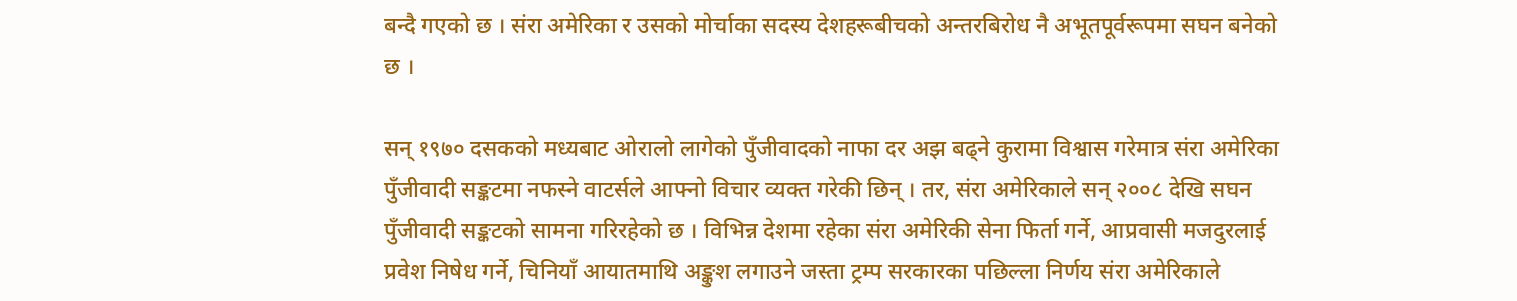बन्दै गएको छ । संरा अमेरिका र उसको मोर्चाका सदस्य देशहरूबीचको अन्तरबिरोध नै अभूतपूर्वरूपमा सघन बनेको छ ।

सन् १९७० दसकको मध्यबाट ओरालो लागेको पुँजीवादको नाफा दर अझ बढ्ने कुरामा विश्वास गरेमात्र संरा अमेरिका पुँजीवादी सङ्कटमा नफस्ने वाटर्सले आफ्नो विचार व्यक्त गरेकी छिन् । तर, संरा अमेरिकाले सन् २००८ देखि सघन पुँजीवादी सङ्कटको सामना गरिरहेको छ । विभिन्न देशमा रहेका संरा अमेरिकी सेना फिर्ता गर्ने, आप्रवासी मजदुरलाई प्रवेश निषेध गर्ने, चिनियाँ आयातमाथि अङ्कुश लगाउने जस्ता ट्रम्प सरकारका पछिल्ला निर्णय संरा अमेरिकाले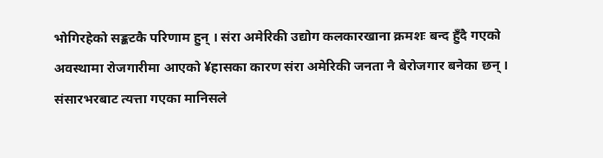भोगिरहेको सङ्कटकै परिणाम हुन् । संरा अमेरिकी उद्योग कलकारखाना क्रमशः बन्द हुँदै गएको अवस्थामा रोजगारीमा आएको ¥हासका कारण संरा अमेरिकी जनता नै बेरोजगार बनेका छन् । संसारभरबाट त्यत्ता गएका मानिसले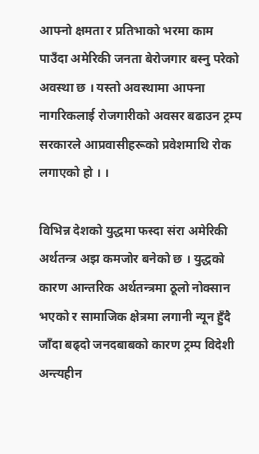आफ्नो क्षमता र प्रतिभाको भरमा काम पाउँदा अमेरिकी जनता बेरोजगार बस्नु परेको अवस्था छ । यस्तो अवस्थामा आफ्ना नागरिकलाई रोजगारीको अवसर बढाउन ट्रम्प सरकारले आप्रवासीहरूको प्रवेशमाथि रोक लगाएको हो । ।

विभिन्न देशको युद्धमा फस्दा संरा अमेरिकी अर्थतन्त्र अझ कमजोर बनेको छ । युद्धको कारण आन्तरिक अर्थतन्त्रमा ठूलो नोक्सान भएको र सामाजिक क्षेत्रमा लगानी न्यून हुँदै जाँदा बढ्दो जनदबाबको कारण ट्रम्प विदेशी अन्त्यहीन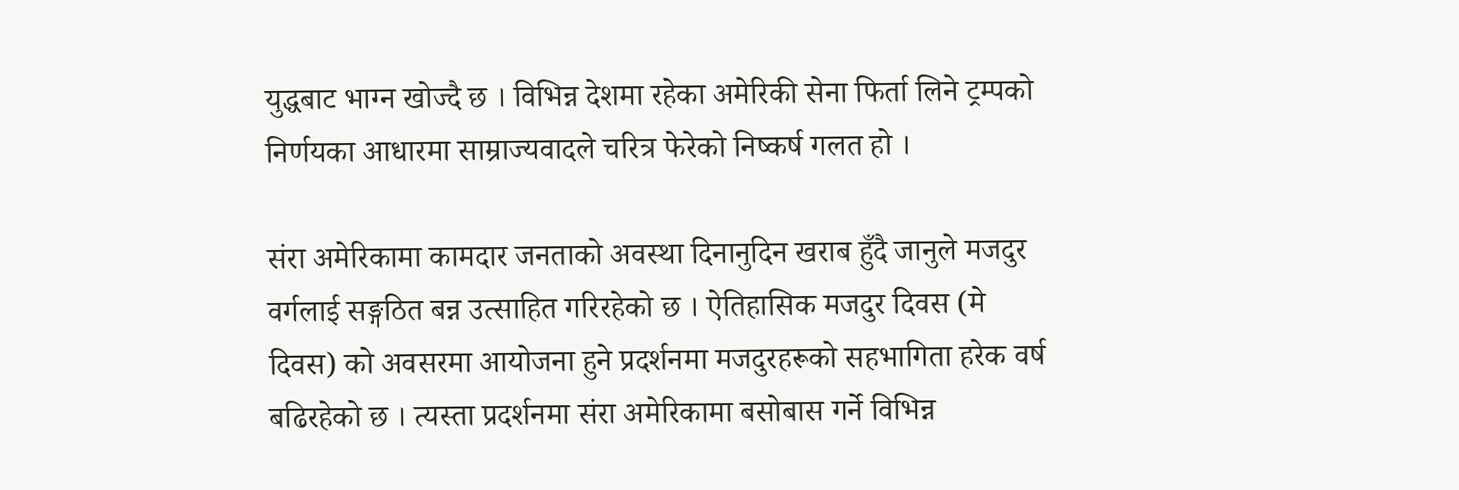युद्धबाट भाग्न खोज्दै छ । विभिन्न देशमा रहेका अमेरिकी सेना फिर्ता लिने ट्रम्पको निर्णयका आधारमा साम्राज्यवादले चरित्र फेरेको निष्कर्ष गलत हो ।

संरा अमेरिकामा कामदार जनताको अवस्था दिनानुदिन खराब हुँदै जानुले मजदुर वर्गलाई सङ्गठित बन्न उत्साहित गरिरहेको छ । ऐतिहासिक मजदुर दिवस (मे दिवस) को अवसरमा आयोजना हुने प्रदर्शनमा मजदुरहरूको सहभागिता हरेक वर्ष बढिरहेको छ । त्यस्ता प्रदर्शनमा संरा अमेरिकामा बसोबास गर्ने विभिन्न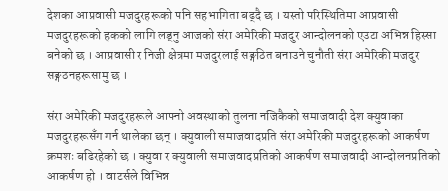देशका आप्रवासी मजदुरहरूको पनि सहभागिता बढ्दै छ । यस्तो परिस्थितिमा आप्रवासी मजदुरहरूको हकको लागि लड्नु आजको संरा अमेरिकी मजदुर आन्दोलनको एउटा अभिन्न हिस्सा बनेको छ । आप्रवासी र निजी क्षेत्रमा मजदुरलाई सङ्गठित बनाउने चुनौती संरा अमेरिकी मजदुर सङ्गठनहरूसामु छ ।

संरा अमेरिकी मजदुरहरूले आफ्नो अवस्थाको तुलना नजिकैको समाजवादी देश क्युवाका मजदुरहरूसँग गर्न थालेका छन् । क्युवाली समाजवादप्रति संरा अमेरिकी मजदुरहरूको आकर्षण क्रमशः बढिरहेको छ । क्युवा र क्युवाली समाजवादप्रतिको आकर्षण समाजवादी आन्दोलनप्रतिको आकर्षण हो । वाटर्सले विभिन्न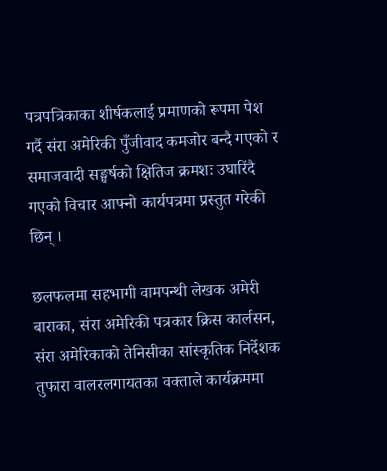पत्रपत्रिकाका शीर्षकलाई प्रमाणको रूपमा पेश गर्दै संरा अमेरिकी पुँजीवाद कमजोर बन्दै गएको र समाजवादी सङ्घर्षको क्षितिज क्रमशः उघारिंदै गएको विचार आफ्नो कार्यपत्रमा प्रस्तुत गरेकी छिन् ।

छलफलमा सहभागी वामपन्थी लेखक अमेरी बाराका, संरा अमेरिकी पत्रकार क्रिस कार्लसन, संरा अमेरिकाको तेनिसीका सांस्कृतिक निर्देशक तुफारा वालरलगायतका वक्ताले कार्यक्रममा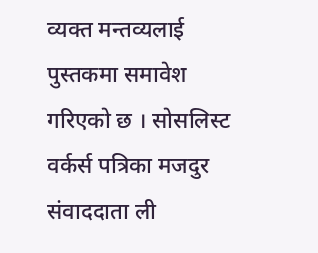व्यक्त मन्तव्यलाई पुस्तकमा समावेश गरिएको छ । सोसलिस्ट वर्कर्स पत्रिका मजदुर संवाददाता ली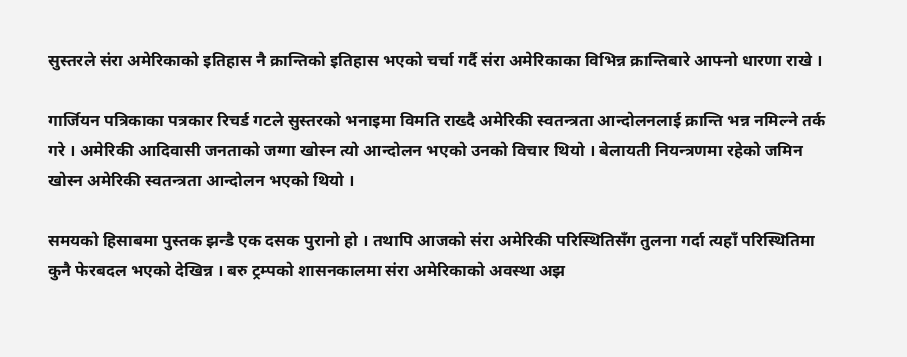सुस्तरले संरा अमेरिकाको इतिहास नै क्रान्तिको इतिहास भएको चर्चा गर्दै संरा अमेरिकाका विभिन्न क्रान्तिबारे आफ्नो धारणा राखे ।

गार्जियन पत्रिकाका पत्रकार रिचर्ड गटले सुस्तरको भनाइमा विमति राख्दै अमेरिकी स्वतन्त्रता आन्दोलनलाई क्रान्ति भन्न नमिल्ने तर्क गरे । अमेरिकी आदिवासी जनताको जग्गा खोस्न त्यो आन्दोलन भएको उनको विचार थियो । बेलायती नियन्त्रणमा रहेको जमिन खोस्न अमेरिकी स्वतन्त्रता आन्दोलन भएको थियो ।

समयको हिसाबमा पुस्तक झन्डै एक दसक पुरानो हो । तथापि आजको संरा अमेरिकी परिस्थितिसँग तुलना गर्दा त्यहाँ परिस्थितिमा कुनै फेरबदल भएको देखिन्न । बरु ट्रम्पको शासनकालमा संरा अमेरिकाको अवस्था अझ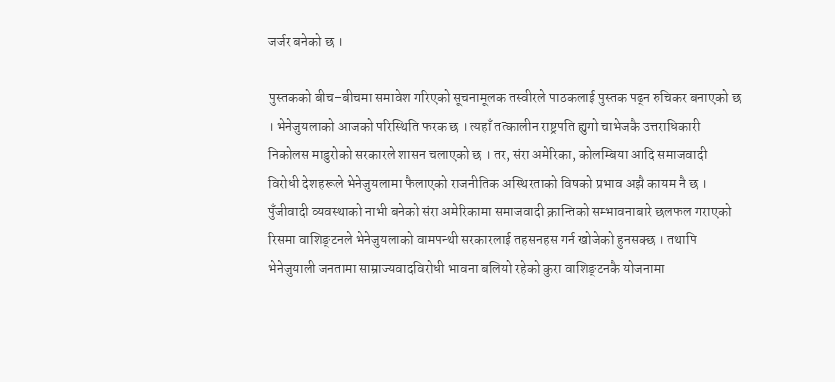जर्जर बनेको छ ।

पुस्तकको बीच–बीचमा समावेश गरिएको सूचनामूलक तस्वीरले पाठकलाई पुस्तक पढ्न रुचिकर बनाएको छ । भेनेजुयलाको आजको परिस्थिति फरक छ । त्यहाँ तत्कालीन राष्ट्रपति ह्युगो चाभेजकै उत्तराधिकारी निकोलस माडुरोको सरकारले शासन चलाएको छ । तर, संरा अमेरिका, कोलम्बिया आदि समाजवादी विरोधी देशहरूले भेनेजुयलामा फैलाएको राजनीतिक अस्थिरताको विषको प्रभाव अझै कायम नै छ । पुँजीवादी व्यवस्थाको नाभी बनेको संरा अमेरिकामा समाजवादी क्रान्तिको सम्भावनाबारे छलफल गराएको रिसमा वाशिङ्टनले भेनेजुयलाको वामपन्थी सरकारलाई तहसनहस गर्न खोजेको हुनसक्छ । तथापि भेनेजुयाली जनतामा साम्राज्यवादविरोधी भावना बलियो रहेको कुरा वाशिङ्टनकै योजनामा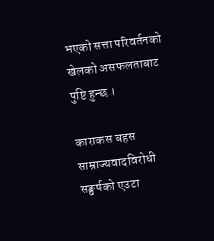भएको सत्ता परिवर्तनको खेलको असफलताबाट पुष्टि हुन्छ ।

काराकस बहस साम्राज्यवादविरोधी सङ्घर्षको एउटा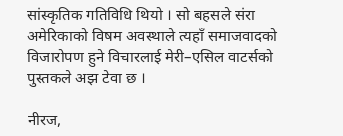सांस्कृतिक गतिविधि थियो । सो बहसले संरा अमेरिकाको विषम अवस्थाले त्यहाँ समाजवादको विजारोपण हुने विचारलाई मेरी–एसिल वाटर्सको पुस्तकले अझ टेवा छ ।

नीरज,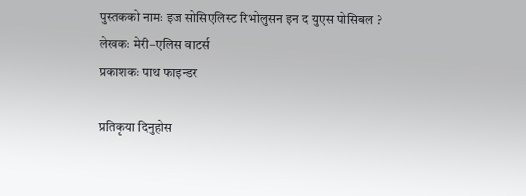पुस्तकको नामः इज सोसिएलिस्ट रिभोलुसन इन द युएस पोसिबल ?
लेखकः मेरी–एलिस वाटर्स
प्रकाशकः पाथ फाइन्डर

प्रतिकृया दिनुहोस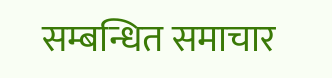सम्बन्धित समाचार